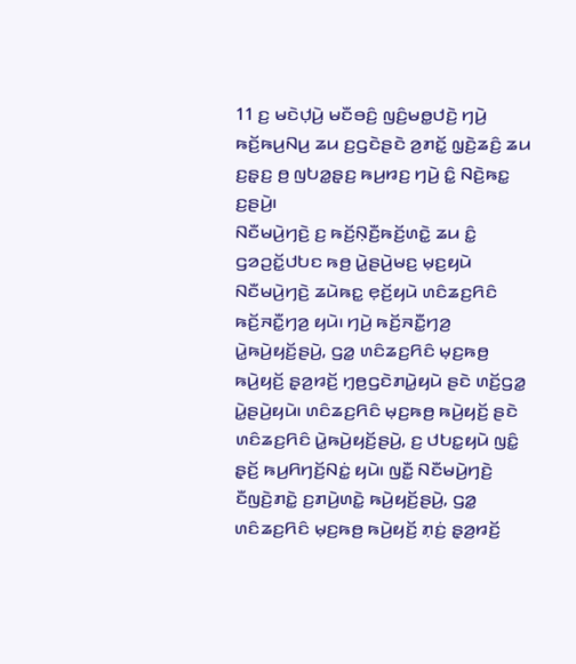11 ꤢ꤬ ꤗꤢꤧꤓ꤫ꤣꤧ꤬ ꤗꤢꤪꤋꤢꤨ꤬ ꤜꤢꤨ꤬ꤗꤥ꤭ꤓꤢꤧ꤬ ꤚꤣꤧ꤬ ꤒꤢꤩ꤬ꤒꤣ꤬ꤡꤣ꤬ ꤘꤣ ꤢ꤬ꤞꤢꤧꤔꤢꤧ ꤤ꤬ꤊꤢꤩ꤭ ꤜ꤫ꤢꤧ꤬ꤘꤢꤨ꤬ ꤘꤣ ꤢ꤬ꤔ꤫ꤢ꤬ ꤥ꤬ ꤜꤝꤤ꤭ꤔ꤫ꤢ꤬ ꤒꤣ꤬ꤙꤢ꤬ ꤚꤣꤧ꤬ ꤢꤨ꤭ ꤡꤢꤧ꤬ꤒꤢ꤭ ꤢ꤬ꤔꤣꤧ꤬꤯
ꤡꤢꤪꤗꤣꤧ꤬ꤚꤢꤧ꤬ ꤢ꤬ ꤒꤢꤩ꤬ꤡ꤫ꤢꤪ꤬ꤒꤢꤩ꤬ꤛꤢꤧ꤭ ꤘꤣ ꤢꤨ꤭ ꤞꤤꤑꤢꤩ꤭ꤓꤝꤢ ꤒꤥ꤬ ꤣꤧ꤭ꤔꤣꤧ꤬ꤗꤢ꤬ ꤗ꤫ꤢ꤬ꤟꤣꤧ ꤡꤢꤪꤗꤣꤧ꤬ꤚꤢꤧ꤬ ꤘꤣꤧꤒꤢ꤭ ꤕ꤫ꤢꤩ꤬ꤟꤣꤧ ꤛꤢꤨꤘꤢ꤬ꤖꤢꤨ ꤒꤢꤩ꤬ꤏꤢꤪ꤭ꤚꤤ꤬ ꤟꤣꤧ꤯ ꤚꤣꤧ꤬ ꤒꤢꤩ꤬ꤏꤢꤪ꤭ꤚꤤ꤬ ꤣꤧ꤭ꤒꤣꤧ꤬ꤟꤢꤩ꤬ꤔꤣꤧ꤬, ꤞꤤ꤭ ꤛꤢꤨꤘꤢ꤬ꤖꤢꤨ ꤗ꤫ꤢ꤬ꤒꤥ꤬ ꤒꤣꤧ꤬ꤟꤢꤩ꤬ ꤔ꤫ꤤ꤬ꤙꤢꤩ꤬ ꤚ꤫ꤥ꤬ꤞꤢꤧꤊꤣꤧ꤭ꤟꤣꤧ ꤔꤢꤧ ꤛꤢꤩ꤬ꤞꤤ꤭ ꤣꤧ꤭ꤔꤣꤧ꤬ꤟꤣꤧ꤯ ꤛꤢꤨꤘꤢ꤬ꤖꤢꤨ ꤗ꤫ꤢ꤬ꤒꤥ꤬ ꤒꤣꤧ꤬ꤟꤢꤩ꤬ ꤔꤢꤧ ꤛꤢꤨꤘꤢ꤬ꤖꤢꤨ ꤣꤧ꤭ꤒꤣꤧ꤬ꤟꤢꤩ꤬ꤔꤣꤧ꤬, ꤢ꤬ ꤓꤝꤢ꤭ꤟꤣꤧ ꤜꤢꤨ꤭ ꤔ꤫ꤢꤩ꤬ ꤒꤣ꤬ꤖꤚꤢꤩ꤬ꤡꤢꤦ꤭ ꤟꤣꤧ꤯ ꤜꤢꤪ꤭ ꤡꤢꤪꤗꤣꤧ꤬ꤚꤢꤧ꤬ ꤢꤪꤜꤢꤧ꤬ꤊꤢꤧ꤭ ꤢ꤬ꤊꤣꤧ꤬ꤛꤢꤧ꤭ ꤒꤣꤧ꤬ꤟꤢꤩ꤬ꤔꤣꤧ꤬, ꤞꤤ꤭ ꤛꤢꤨꤘꤢ꤬ꤖꤢꤨ ꤗ꤫ꤢ꤬ꤒꤥ꤬ ꤒꤣꤧ꤬ꤟꤢꤩ꤬ ꤊ꤫ꤢꤦ꤬ ꤔ꤫ꤤ꤬ꤙꤢꤩ꤬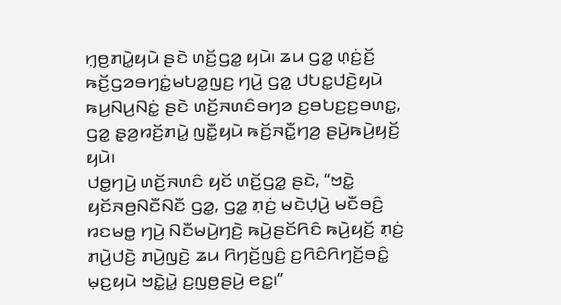ꤚ꤫ꤥ꤬ꤊꤣꤧ꤭ꤟꤣꤧ ꤔꤢꤧ ꤛꤢꤩ꤬ꤞꤤ꤭ ꤟꤣꤧ꤯ ꤘꤣ ꤞꤤ꤭ ꤛ꤫ꤢꤦ꤬ꤢꤩ꤬ ꤒꤢꤩ꤬ꤞꤤꤋꤚꤢꤦ꤭ꤗꤝꤤ꤭ꤜꤢ꤬ ꤚꤣꤧ꤬ ꤞꤤ꤭ ꤓꤝꤢ꤭ꤓꤢꤧ꤬ꤟꤣꤧ ꤒꤣ꤬ꤡꤣ꤬ꤡꤢꤦ꤭ ꤔꤢꤧ ꤛꤢꤩ꤬ꤏꤛꤢꤨꤋꤚꤤ ꤢ꤬ꤋꤝꤢ꤬ꤢ꤬ꤋꤛꤢ꤭, ꤞꤤ꤭ ꤔ꤫ꤤ꤬ꤙꤢꤩ꤬ꤊꤣꤧ꤭ ꤜꤢꤪ꤭ꤟꤣꤧ ꤒꤢꤩ꤬ꤏꤢꤪ꤭ꤚꤤ꤬ ꤔꤣꤧ꤬ꤒꤣꤧ꤬ꤟꤢꤩ꤬ ꤟꤣꤧ꤯
ꤓꤥ꤭ꤚꤣꤧ꤬ ꤛꤢꤩ꤬ꤏꤛꤢꤨ ꤟꤢꤩ ꤛꤢꤩ꤬ꤞꤤ꤭ ꤔꤢꤧ, “ꤠꤢꤧ꤭ ꤟꤢꤩꤏꤥ꤬ꤡꤢꤪꤡꤢꤪ ꤞꤤ꤭, ꤞꤤ꤭ ꤊ꤫ꤢꤦ꤬ ꤗꤢꤧꤓ꤫ꤣꤧ꤬ ꤗꤢꤪꤋꤢꤨ꤬ ꤙꤢꤗꤥ꤭ ꤚꤣꤧ꤬ ꤡꤢꤪꤗꤣꤧ꤬ꤚꤢꤧ꤬ ꤒꤣꤧ꤬ꤔꤢꤩꤖꤢꤨ ꤒꤣꤧ꤬ꤟꤢꤩ꤬ ꤊ꤫ꤢꤦ꤬ ꤊꤣꤧ꤬ꤓꤢꤧ꤬ ꤊꤣꤧ꤬ꤜꤢꤧ꤬ ꤘꤣ ꤖꤚꤢꤩ꤬ꤜꤢꤨ꤬ ꤢ꤬ꤖꤢꤨꤖꤚꤢꤩ꤬ꤋꤢꤨ꤭ ꤗ꤫ꤢ꤬ꤟꤣꤧ ꤠꤢꤧ꤭ꤣꤧ꤭ ꤢ꤬ꤜꤥ꤬ꤔꤣꤧ꤬ ꤕꤢ꤭꤯”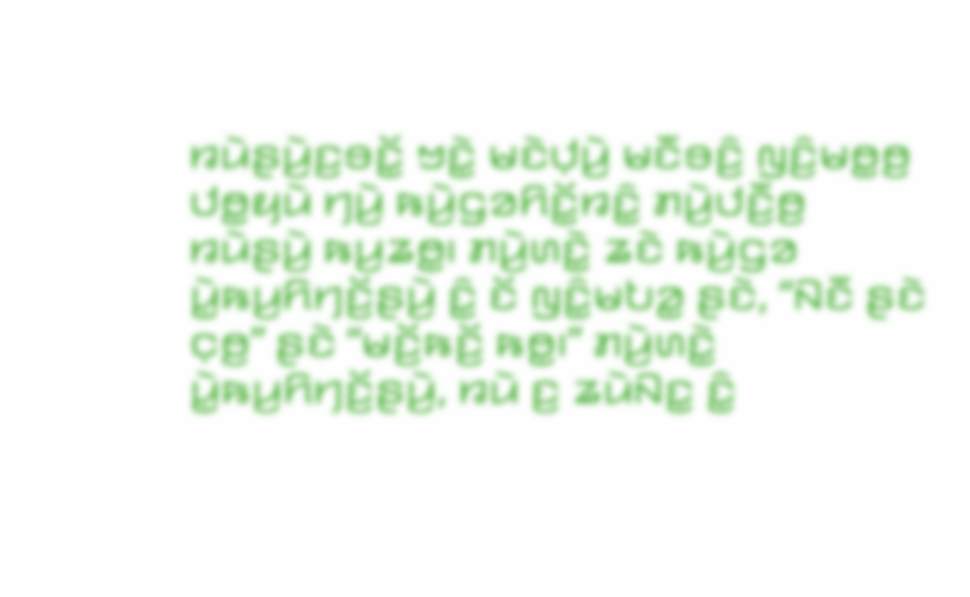ꤙꤣꤧꤔꤣꤧ꤬ꤢ꤬ꤋꤢꤩ꤭ ꤠꤢꤧ꤭ ꤗꤢꤧꤓ꤫ꤣꤧ꤬ ꤗꤢꤪꤋꤢꤨ꤬ ꤜꤢꤨ꤬ꤗꤥ꤭ꤥ꤬ ꤓꤥ꤭ꤟꤣꤧ ꤚꤣꤧ꤬ ꤒꤣꤧ꤬ꤞꤤꤖꤢꤩ꤭ꤙꤢꤨ꤭ ꤊꤣꤧ꤬ꤓꤢꤪ꤬ꤥ꤬ ꤙꤣꤧꤔꤣꤧ꤬ ꤒꤣ꤬ꤘꤥ꤭꤯ ꤊꤣꤧ꤬ꤛꤢꤧ꤭ ꤘꤢꤧ ꤒꤣꤧ꤬ꤞꤤ ꤣꤧ꤭ꤒꤣ꤬ꤖꤚꤢꤩ꤬ꤔꤣꤧ꤬ ꤢꤨ꤭ ꤢꤩ ꤜꤢꤨ꤭ꤗꤝꤤ꤭ ꤔꤢꤧ, “ꤡꤢꤪ ꤔꤢꤧ ꤍ꤫ꤥ꤬” ꤔꤢꤧ “ꤗꤢꤩ꤬ꤒꤢꤩ꤬ ꤒꤥ꤭꤯” ꤊꤣꤧ꤬ꤛꤢꤧ꤭ ꤣꤧ꤭ꤒꤣ꤬ꤖꤚꤢꤩ꤬ꤔꤣꤧ꤬, ꤙꤣꤧ ꤢ꤬ ꤘꤣꤧꤡꤢ꤭ ꤢꤨ꤭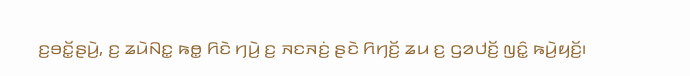ꤢ꤬ꤋꤢꤩ꤭ꤔꤣꤧ꤬, ꤢ꤬ ꤘꤣꤧꤡꤢ꤭ ꤒꤥ꤭ ꤖꤢꤧ ꤚꤣꤧ꤬ ꤢ꤬ ꤏꤢꤏꤢꤦ꤬ ꤔꤢꤧ ꤖꤚꤢꤩ꤬ ꤘꤣ ꤢ꤬ ꤞꤤꤓꤢꤩ꤬ ꤜꤢꤨ꤭ ꤒꤣꤧ꤬ꤟꤢꤩ꤬꤯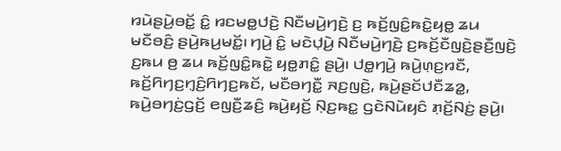ꤙꤣꤧꤔꤣꤧ꤬ꤋꤢꤩ꤭ ꤢꤨ꤭ ꤙꤢꤗꤥ꤭ꤓꤢꤧ꤬ ꤡꤢꤪꤗꤣꤧ꤬ꤚꤢꤧ꤬ ꤢ꤬ ꤒꤢꤩ꤬ꤜꤢꤨ꤭ꤒꤢꤧ꤭ꤟꤥ꤭ ꤘꤣ ꤗꤢꤪꤋꤢꤨ꤬ ꤔꤣꤧ꤬ꤒꤣ꤬ꤗꤢꤩ꤭꤯ ꤚꤣꤧ꤬ ꤢꤨ꤭ ꤗꤢꤧꤓ꤫ꤣꤧ꤬ ꤡꤢꤪꤗꤣꤧ꤬ꤚꤢꤧ꤬ ꤢ꤬ꤒꤢꤩ꤬ꤢꤪꤜꤢꤧ꤬ꤔꤢꤪ꤬ꤜꤢꤧ꤬ ꤢ꤬ꤒꤣ ꤥ꤬ ꤘꤣ ꤒꤢꤩ꤬ꤜꤢꤨ꤭ꤒꤢꤧ꤭ ꤟꤥ꤭ꤊꤢꤨ꤭ ꤔꤣꤧ꤬꤯ ꤓꤥ꤭ꤚꤣꤧ꤬ ꤒꤣꤧ꤬ꤛ꤫ꤢ꤬ꤙꤢꤪ, ꤒꤢꤩ꤬ꤖꤚꤢ꤬ꤚ꤫ꤢꤨ꤬ꤖꤚꤢ꤬ꤒꤢꤩ, ꤗꤢꤪꤋꤚꤢꤪ꤭ ꤏꤢ꤬ꤜꤢꤧ꤬, ꤒꤣꤧ꤬ꤔꤢꤩꤓꤢꤪꤘꤤ꤭, ꤒꤣꤧ꤬ꤋꤚꤢꤦ꤬ꤞꤢꤩ꤬ ꤕꤜꤢꤪ꤬ꤘꤢꤨ꤬ ꤒꤣꤧ꤬ꤟꤢꤩ꤬ ꤡ꤫ꤢ꤬ꤒꤢ꤭ ꤞꤢꤧꤡꤣꤧꤟꤢꤨ ꤊ꤫ꤢꤩ꤬ꤡꤢꤦ꤬ ꤔꤣꤧ꤬꤯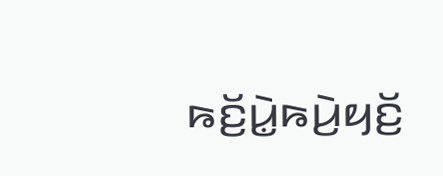ꤒꤢꤩ꤬ꤣꤧ꤭ꤒꤣꤧ꤬ꤟꤢꤩ꤬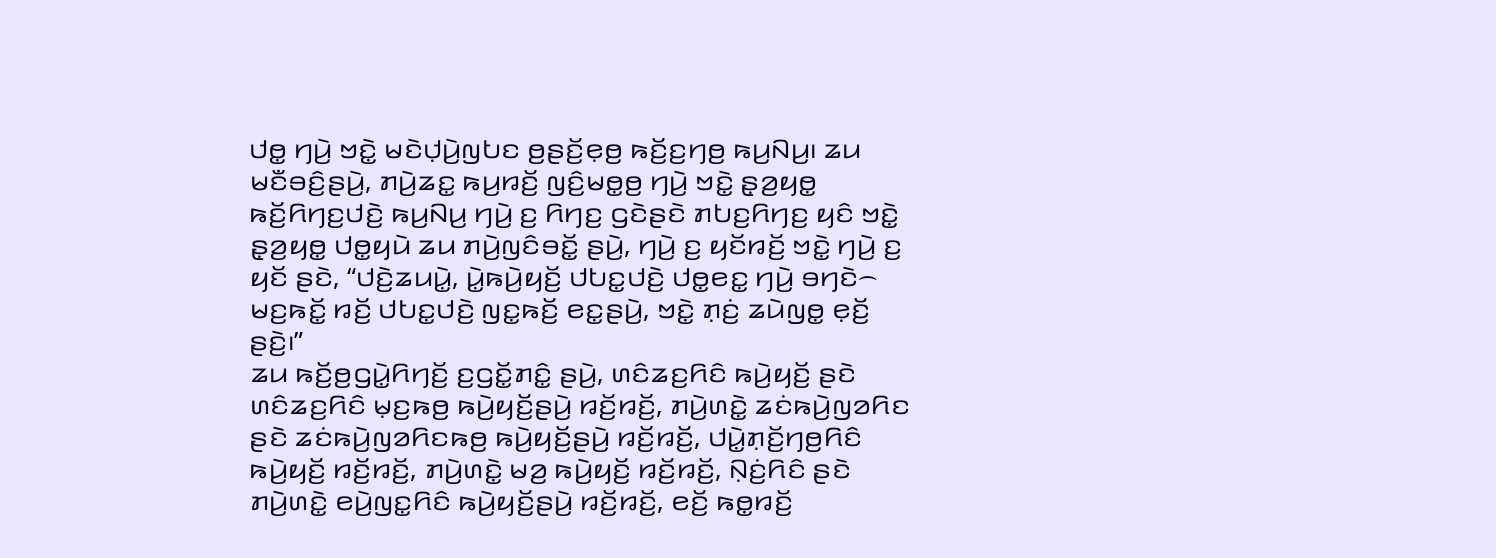ꤓꤥ꤭ ꤚꤣꤧ꤬ ꤠꤢꤧ꤭ ꤗꤢꤧꤓ꤫ꤣꤧ꤬ꤜꤝꤢ ꤥ꤬ꤔꤢꤩ꤬ꤕ꤫ꤥ꤬ ꤒꤢꤩ꤬ꤢ꤬ꤚꤥ꤬ ꤒꤣ꤬ꤡꤣ꤬꤯ ꤘꤣ ꤗꤢꤪꤋꤢꤨ꤬ꤔꤣꤧ꤬, ꤊꤣꤧ꤬ꤘꤢ꤭ ꤒꤣ꤬ꤙꤢꤩ꤬ ꤜꤢꤨ꤬ꤗꤥ꤭ꤥ꤬ ꤚꤣꤧ꤬ ꤠꤢꤧ꤭ ꤔ꤫ꤤ꤬ꤟꤥ꤭ ꤒꤢꤩ꤬ꤖꤚꤢ꤬ꤓꤢꤧ꤬ ꤒꤣ꤬ꤡꤣ꤬ ꤚꤣꤧ꤬ ꤢ꤬ ꤖꤚꤢ꤬ ꤞꤢꤧꤔꤢꤧ ꤊꤝꤢ꤬ꤖꤚꤢ꤬ ꤟꤢꤨ ꤠꤢꤧ꤭ ꤔ꤫ꤤ꤬ꤟꤥ꤭ ꤓꤥ꤭ꤟꤣꤧ ꤘꤣ ꤊꤣꤧ꤬ꤜꤢꤨꤋꤢꤩ꤭ ꤔꤣꤧ꤬, ꤚꤣꤧ꤬ ꤢ꤬ ꤟꤢꤩꤙꤢꤩ꤬ ꤠꤢꤧ꤭ ꤚꤣꤧ꤬ ꤢ꤬ ꤟꤢꤩ ꤔꤢꤧ, “ꤓꤢꤧ꤬ꤘꤣꤣꤧ꤭, ꤣꤧ꤭ꤒꤣꤧ꤬ꤟꤢꤩ꤬ ꤓꤝꤢ꤭ꤓꤢꤧ꤬ ꤓꤥ꤭ꤕꤢ꤭ ꤚꤣꤧ꤬ ꤋꤚꤢꤧ꤮ ꤗꤢ꤬ꤒꤢꤩ꤭ ꤙꤢꤩ꤬ ꤓꤝꤢ꤭ꤓꤢꤧ꤬ ꤜꤢ꤭ꤒꤢꤩ꤬ ꤕꤢ꤭ꤔꤣꤧ꤬, ꤠꤢꤧ꤭ ꤊ꤫ꤢꤦ꤬ ꤘꤣꤧꤜꤥ꤭ ꤕ꤫ꤢꤩ꤬ ꤔꤢꤧ꤬꤯”
ꤘꤣ ꤒꤢꤩ꤬ꤥ꤬ꤞꤣꤧ꤭ꤖꤚꤢꤩ꤬ ꤢ꤬ꤞꤢꤩ꤭ꤊꤢꤨ꤭ ꤔꤣꤧ꤬, ꤛꤢꤨꤘꤢ꤬ꤖꤢꤨ ꤒꤣꤧ꤬ꤟꤢꤩ꤬ ꤔꤢꤧ ꤛꤢꤨꤘꤢ꤬ꤖꤢꤨ ꤗ꤫ꤢ꤬ꤒꤥ꤬ ꤒꤣꤧ꤬ꤟꤢꤩ꤬ꤔꤣꤧ꤬ ꤙꤢꤩ꤬ꤙꤢꤩ꤬, ꤊꤣꤧ꤬ꤛꤢꤧ꤭ ꤘꤢꤦꤒꤣꤧ꤬ꤜꤤꤖꤢ ꤔꤢꤧ ꤘꤢꤦꤒꤣꤧ꤬ꤜꤤꤖꤢꤒꤥ꤬ ꤒꤣꤧ꤬ꤟꤢꤩ꤬ꤔꤣꤧ꤬ ꤙꤢꤩ꤬ꤙꤢꤩ꤬, ꤓꤣꤧ꤭ꤊ꤫ꤢꤩ꤬ꤚꤥ꤬ꤖꤢꤨ ꤒꤣꤧ꤬ꤟꤢꤩ꤬ ꤙꤢꤩ꤬ꤙꤢꤩ꤬, ꤊꤣꤧ꤬ꤛꤢꤧ꤭ ꤗꤤ꤬ ꤒꤣꤧ꤬ꤟꤢꤩ꤬ ꤙꤢꤩ꤬ꤙꤢꤩ꤬, ꤡ꤫ꤢꤦ꤬ꤖꤢꤨ ꤔꤢꤧ ꤊꤣꤧ꤬ꤛꤢꤧ꤭ ꤕꤣꤧ꤬ꤜꤢ꤭ꤖꤢꤨ ꤒꤣꤧ꤬ꤟꤢꤩ꤬ꤔꤣꤧ꤬ ꤙꤢꤩ꤬ꤙꤢꤩ꤬, ꤕꤢꤩ꤬ ꤒꤥ꤭ꤙꤢꤩ꤬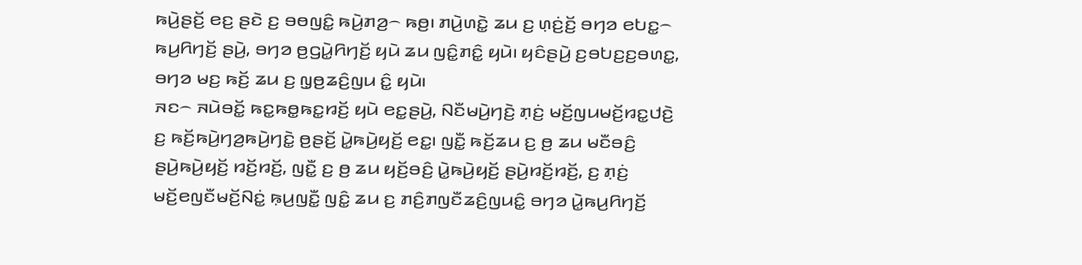ꤒꤣꤧ꤬ꤔꤢꤩ꤬ ꤕꤢ꤬ ꤔꤢꤧ ꤢ꤬ ꤋꤥꤜꤢꤨ꤭ ꤒꤣꤧ꤬ꤊꤤ꤬꤮ ꤒꤥ꤬꤯ ꤊꤣꤧ꤬ꤛꤢꤧ꤭ ꤘꤣ ꤢ꤬ ꤛ꤫ꤢꤦ꤬ꤢꤩ꤬ ꤋꤚꤤ ꤕꤝꤢ꤭꤮ ꤒꤣ꤬ꤖꤚꤢꤩ꤬ ꤔꤣꤧ꤬, ꤋꤚꤤ ꤥ꤬ꤞꤣꤧ꤭ꤖꤚꤢꤩ꤬ ꤟꤣꤧ ꤘꤣ ꤜꤢꤨ꤭ꤊꤢꤨ꤭ ꤟꤣꤧ꤯ ꤟꤢꤨꤔꤣꤧ꤬ ꤢ꤬ꤋꤝꤢ꤬ꤢ꤬ꤋꤛꤢ꤭, ꤋꤚꤤ ꤗꤢ꤬ ꤒꤢꤩ꤬ ꤘꤣ ꤢ꤬ ꤜ꤫ꤥ꤬ꤘꤢꤨ꤬ꤜꤣ ꤢꤨ꤭ ꤟꤣꤧ꤯
ꤏꤢ꤮ ꤏꤣꤧꤋꤢꤩ꤭ ꤒꤢ꤭ꤒꤥ꤭ꤒꤢ꤭ꤙꤢꤩ꤬ ꤟꤣꤧ ꤕꤢ꤭ꤔꤣꤧ꤬, ꤡꤢꤪꤗꤣꤧ꤬ꤚꤢꤧ꤬ ꤊ꤫ꤢꤦ꤬ ꤗꤢꤩ꤬ꤜꤣꤗꤢꤩ꤬ꤙꤢ꤭ꤓꤢꤧ꤬ ꤢ꤬ ꤒꤢꤩ꤬ꤒꤣꤧ꤬ꤚꤤ꤬ꤒꤣꤧ꤬ꤚꤢꤧ꤭ ꤥ꤬ꤔꤢꤩ꤬ ꤣꤧ꤭ꤒꤣꤧ꤬ꤟꤢꤩ꤬ ꤕꤢ꤭꤯ ꤜꤢꤪ꤭ ꤒꤢꤩ꤬ꤘꤣ ꤢ꤬ ꤥ꤬ ꤘꤣ ꤗꤢꤪꤋꤢꤨ꤬ ꤔꤣꤧ꤬ꤒꤣꤧ꤬ꤟꤢꤩ꤬ ꤙꤢꤩ꤬ꤙꤢꤩ꤬, ꤜꤢꤪ꤭ ꤢ꤬ ꤥ꤬ ꤘꤣ ꤟꤢꤩ꤬ꤋꤢꤨ꤬ ꤣꤧ꤭ꤒꤣꤧ꤬ꤟꤢꤩ꤬ ꤔꤣꤧ꤬ꤙꤢꤩ꤬ꤙꤢꤩ꤬, ꤢ꤬ ꤊ꤫ꤢꤦ꤬ ꤗꤢꤩ꤬ꤕꤜꤢꤪꤗꤢꤩ꤬ꤡꤢꤦ꤭ ꤒ꤫ꤣ꤬ꤜꤢꤪ꤭ ꤜꤢꤨ꤭ ꤘꤣ ꤢ꤬ ꤊꤢꤨ꤬ꤊꤜꤢꤪꤘꤢꤨ꤬ꤜꤣꤢꤨ꤭ ꤋꤚꤤ ꤣꤧ꤭ꤒꤣ꤬ꤖꤚꤢꤩ꤬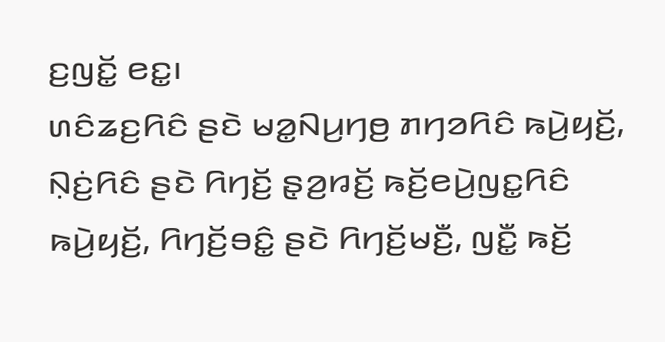ꤢ꤬ꤜꤢꤩ꤭ ꤕꤢ꤭꤯
ꤛꤢꤨꤘꤢ꤬ꤖꤢꤨ ꤔꤢꤧ ꤗꤤ꤭ꤡꤣ꤬ꤚꤥ꤬ ꤊꤚꤤꤖꤢꤨ ꤒꤣꤧ꤬ꤟꤢꤩ꤬, ꤡ꤫ꤢꤦ꤬ꤖꤢꤨ ꤔꤢꤧ ꤖꤚꤢꤩ꤬ ꤔ꤫ꤤ꤬ꤙꤢꤩ꤬ ꤒꤢꤩ꤬ꤕꤣꤧ꤬ꤜꤢ꤭ꤖꤢꤨ ꤒꤣꤧ꤬ꤟꤢꤩ꤬, ꤖꤚꤢꤩ꤬ꤋꤢꤨ꤭ ꤔꤢꤧ ꤖꤚꤢꤩ꤬ꤗꤢꤪ꤬, ꤜꤢꤪ꤭ ꤒꤢꤩ꤬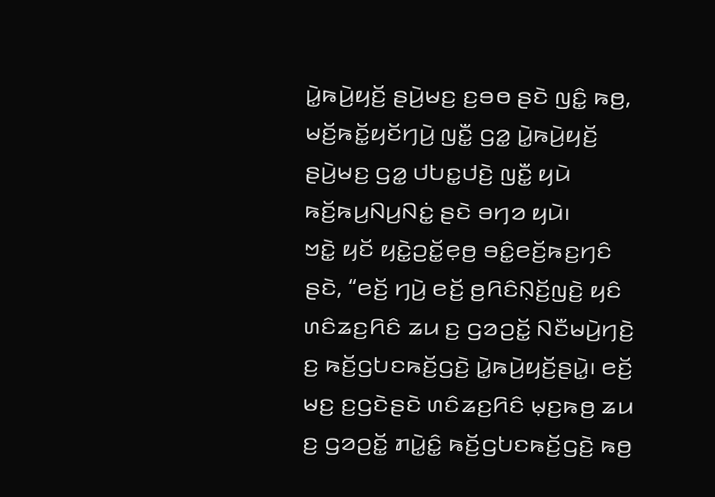ꤣꤧ꤭ꤒꤣꤧ꤬ꤟꤢꤩ꤬ ꤔꤣꤧ꤬ꤗꤢ꤬ ꤢ꤬ꤋꤥ ꤔꤢꤧ ꤜꤢꤨ꤭ ꤒꤥ꤬, ꤗꤢꤩ꤬ꤒꤢꤩ꤭ꤟꤢꤩꤚꤣꤧ꤬ ꤜꤢꤪ꤭ ꤞꤤ꤭ ꤣꤧ꤭ꤒꤣꤧ꤬ꤟꤢꤩ꤬ ꤔꤣꤧ꤬ꤗꤢ꤬ ꤞꤤ꤭ ꤓꤝꤢ꤭ꤓꤢꤧ꤬ ꤜꤢꤪ꤭ ꤟꤣꤧ ꤒꤢꤩ꤬ꤒꤣ꤬ꤡꤣ꤬ꤡꤢꤦ꤭ ꤔꤢꤧ ꤋꤚꤤ ꤟꤣꤧ꤯
ꤠꤢꤧ꤭ ꤟꤢꤩ ꤟꤢꤧ꤭ꤑꤢꤩ꤭ꤕ꤫ꤥ꤬ ꤋꤢꤨ꤭ꤕꤢꤩ꤬ꤒꤢ꤬ꤚꤢꤨ ꤔꤢꤧ, “ꤕꤢꤩ꤬ ꤚꤣꤧ꤬ ꤕꤢꤩ꤬ ꤥ꤬ꤖꤢꤨꤡ꤫ꤢꤩ꤬ꤜꤢꤧ꤬ ꤟꤢꤨ ꤛꤢꤨꤘꤢ꤬ꤖꤢꤨ ꤘꤣ ꤢ꤬ ꤞꤤꤑꤢꤩ꤭ ꤡꤢꤪꤗꤣꤧ꤬ꤚꤢꤧ꤬ ꤢ꤬ ꤒꤢꤩ꤬ꤞꤝꤢꤒꤢꤩ꤬ꤞꤢꤧ꤬ ꤣꤧ꤭ꤒꤣꤧ꤬ꤟꤢꤩ꤬ꤔꤣꤧ꤭꤯ ꤕꤢꤩ꤬ ꤗꤢ꤬ ꤢ꤬ꤞꤢꤧꤔꤢꤧ ꤛꤢꤨꤘꤢ꤬ꤖꤢꤨ ꤗ꤫ꤢ꤬ꤒꤥ꤬ ꤘꤣ ꤢ꤬ ꤞꤤꤑꤢꤩ꤭ ꤊꤣꤧ꤭ꤢꤨ꤭ ꤒꤢꤩ꤬ꤞꤝꤢꤒꤢꤩ꤬ꤞꤢꤧ꤬ ꤒꤥ꤬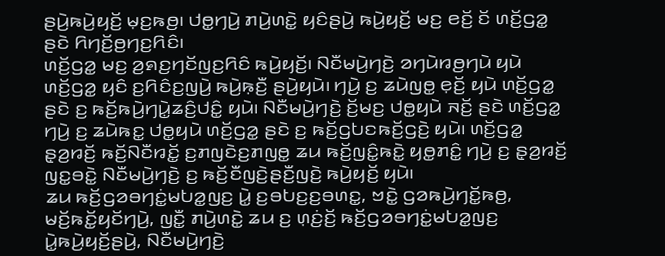ꤔꤣꤧ꤬ꤒꤣꤧ꤬ꤟꤢꤩ꤬ ꤗ꤫ꤢ꤬ꤒꤥ꤬꤯ ꤓꤥ꤭ꤚꤣꤧ꤬ ꤊꤣꤧ꤬ꤛꤢꤧ꤭ ꤟꤢꤨꤔꤣꤧ꤬ ꤒꤣꤧ꤬ꤟꤢꤩ꤬ ꤗꤢ꤬ ꤕꤢꤩ꤬ ꤢꤩ ꤛꤢꤩ꤬ꤞꤤ꤭ ꤔꤢꤧ ꤖꤚꤢꤩ꤬ꤥ꤬ꤚꤢ꤬ꤖꤢꤨ꤯
ꤛꤢꤩ꤬ꤞꤤ꤭ ꤗꤢ꤬ ꤤ꤬ꤎꤢ꤬ꤚꤢꤩꤜꤢ꤬ꤖꤢꤨ ꤒꤣꤧ꤬ꤟꤢꤩ꤬꤯ ꤡꤢꤪꤗꤣꤧ꤬ꤚꤢꤧ꤬ ꤤꤚꤣꤧꤙꤥ꤬ꤚꤣꤧ ꤟꤣꤧ ꤛꤢꤩ꤬ꤞꤤ꤭ ꤟꤢꤨ ꤢ꤬ꤖꤢꤨꤢ꤬ꤜꤣꤧ꤬ ꤒꤣꤧ꤬ꤒ꤫ꤢꤪ꤬ ꤔꤣꤧ꤬ꤟꤣꤧ꤯ ꤚꤣꤧ꤬ ꤢ꤬ ꤘꤣꤧꤜꤥ꤭ ꤕ꤫ꤢꤩ꤬ ꤟꤣꤧ ꤛꤢꤩ꤬ꤞꤤ꤭ ꤔꤢꤧ ꤢ꤬ ꤒꤢꤩ꤬ꤒꤣꤧ꤬ꤚꤣꤧ꤭ꤘꤢꤨ꤬ꤓꤢꤨ꤭ ꤟꤣꤧ꤯ ꤡꤢꤪꤗꤣꤧ꤬ꤚꤢꤧ꤬ ꤢꤩ꤬ꤗꤢ꤬ ꤓꤥ꤭ꤟꤣꤧ ꤏꤢꤩ꤬ ꤔꤢꤧ ꤛꤢꤩ꤬ꤞꤤ꤭ ꤚꤣꤧ꤬ ꤢ꤬ ꤘꤣꤧꤒꤢ꤭ ꤓꤥ꤭ꤟꤣꤧ ꤛꤢꤩ꤬ꤞꤤ꤭ ꤔꤢꤧ ꤢ꤬ ꤒꤢꤩ꤬ꤞꤝꤢꤒꤢꤩ꤬ꤞꤢꤧ꤬ ꤟꤣꤧ꤯ ꤛꤢꤩ꤬ꤞꤤ꤭ ꤔ꤫ꤤ꤬ꤙꤢꤩ꤬ ꤒꤢꤩ꤬ꤡꤢꤪꤙꤢꤩ꤭ ꤢ꤬ꤊꤜꤢꤧꤢ꤬ꤊꤜꤥ꤭ ꤘꤣ ꤒꤢꤩ꤬ꤜꤢꤨ꤭ꤒꤢꤧ꤭ ꤟꤥ꤭ꤊꤢꤨ꤭ ꤚꤣꤧ꤬ ꤢ꤬ ꤔ꤫ꤤ꤬ꤙꤢꤩ꤬ ꤜꤢ꤭ꤋꤢꤧ꤭ ꤡꤢꤪꤗꤣꤧ꤬ꤚꤢꤧ꤬ ꤢ꤬ ꤒꤢꤩ꤬ꤢꤪꤜꤢꤧ꤬ꤔꤢꤪ꤬ꤜꤢꤧ꤬ ꤒꤣꤧ꤬ꤟꤢꤩ꤬ ꤟꤣꤧ꤯
ꤘꤣ ꤒꤢꤩ꤬ꤞꤤꤋꤚꤢꤦ꤭ꤗꤝꤤ꤭ꤜꤢ꤬ ꤣꤧ꤭ ꤢ꤬ꤋꤝꤢ꤬ꤢ꤬ꤋꤛꤢ꤭, ꤠꤢꤧ꤭ ꤞꤤꤒꤣꤧ꤬ꤚꤢꤩ꤭ꤒꤥ꤬, ꤗꤢꤩ꤬ꤒꤢꤩ꤭ꤟꤢꤩꤚꤣꤧ꤬, ꤜꤢꤪ꤭ ꤊꤣꤧ꤬ꤛꤢꤧ꤭ ꤘꤣ ꤢ꤬ ꤛ꤫ꤢꤦ꤬ꤢꤩ꤬ ꤒꤢꤩ꤬ꤞꤤꤋꤚꤢꤦ꤭ꤗꤝꤤ꤭ꤜꤢ꤬ ꤣꤧ꤭ꤒꤣꤧ꤬ꤟꤢꤩ꤬ꤔꤣꤧ꤬, ꤡꤢꤪꤗꤣꤧ꤬ꤚꤢꤧ꤬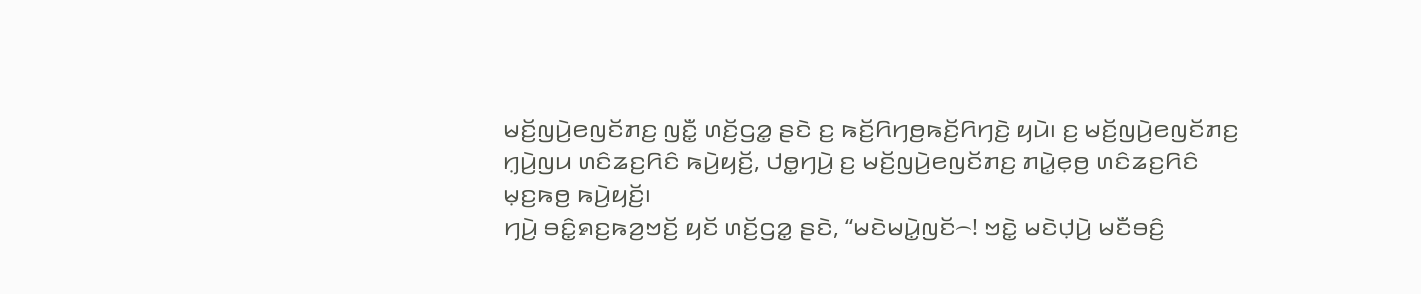ꤗꤢꤩ꤬ꤜꤣꤧ꤬ꤕꤜꤢꤩꤊꤢ꤬ ꤜꤢꤪ꤭ ꤛꤢꤩ꤬ꤞꤤ꤭ ꤔꤢꤧ ꤢ꤬ ꤒꤢꤩ꤬ꤖꤚꤥ꤬ꤒꤢꤩ꤬ꤖꤚꤢꤧ꤬ ꤟꤣꤧ꤯ ꤢ꤬ ꤗꤢꤩ꤬ꤜꤣꤧ꤬ꤕꤜꤢꤩꤊꤢ꤬ ꤚ꤫ꤣꤧ꤬ꤜꤣ ꤛꤢꤨꤘꤢ꤬ꤖꤢꤨ ꤒꤣꤧ꤬ꤟꤢꤩ꤬, ꤓꤥ꤭ꤚꤣꤧ꤬ ꤢ꤬ ꤗꤢꤩ꤬ꤜꤣꤧ꤬ꤕꤜꤢꤩꤊꤢ꤬ ꤊꤣꤧ꤭ꤕ꤫ꤥ꤬ ꤛꤢꤨꤘꤢ꤬ꤖꤢꤨ ꤗ꤫ꤢ꤬ꤒꤥ꤬ ꤒꤣꤧ꤬ꤟꤢꤩ꤬꤯
ꤚꤣꤧ꤬ ꤋꤢꤨ꤭ꤎꤢ꤬ꤒꤤ꤬ꤠꤢꤩ꤬ ꤟꤢꤩ ꤛꤢꤩ꤬ꤞꤤ꤭ ꤔꤢꤧ, “ꤗꤢꤧꤗꤣꤧ꤭ꤜꤢꤩ꤮! ꤠꤢꤧ꤭ ꤗꤢꤧꤓ꤫ꤣꤧ꤬ ꤗꤢꤪꤋꤢꤨ꤬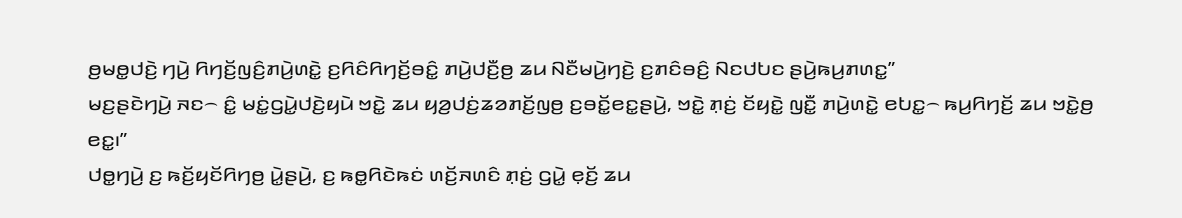ꤥ꤬ꤗꤥ꤭ꤓꤢꤧ꤬ ꤚꤣꤧ꤬ ꤖꤚꤢꤩ꤬ꤜꤢꤨ꤬ꤊꤣꤧ꤬ꤛꤢꤧ꤭ ꤢ꤬ꤖꤢꤨꤖꤚꤢꤩ꤬ꤋꤢꤨ꤭ ꤊꤣꤧ꤬ꤓꤢꤪ꤬ꤥ꤬ ꤘꤣ ꤡꤢꤪꤗꤣꤧ꤬ꤚꤢꤧ꤬ ꤢ꤬ꤊꤢꤨꤋꤢꤨ꤬ ꤡꤢꤓꤝꤢ ꤔꤣꤧ꤬ꤒꤣ꤬ꤊꤛꤢ꤭”
ꤗꤢ꤬ꤔꤢꤧꤚꤣꤧ꤬ ꤏꤢ꤮ ꤢꤨ꤭ ꤗꤢꤦ꤭ꤞꤣꤧ꤭ꤓꤢꤧ꤬ꤟꤣꤧ ꤠꤢꤧ꤭ ꤘꤣ ꤟꤤ꤬ꤓꤢꤦ꤬ꤘꤤꤊꤢꤩ꤬ꤜꤥ꤬ ꤢ꤬ꤋꤢꤩ꤭ꤕꤢ꤭ꤔꤣꤧ꤬, ꤠꤢꤧ꤭ ꤊ꤫ꤢꤦ꤬ ꤢꤩꤟꤢꤧ꤭ ꤜꤢꤪ꤭ ꤊꤣꤧ꤬ꤛꤢꤧ꤭ ꤕꤝꤢ꤭꤮ ꤒꤣ꤬ꤖꤚꤢꤩ꤬ ꤘꤣ ꤠꤢꤧ꤭ꤥ꤬ ꤕꤢ꤭꤯”
ꤓꤥ꤭ꤚꤣꤧ꤬ ꤢ꤬ ꤒꤢꤩ꤬ꤟꤢꤩꤖꤚꤥ꤬ ꤣꤧ꤭ꤔꤣꤧ꤬, ꤢ꤬ ꤒꤥ꤭ꤖꤢꤧꤒꤢꤦ ꤛꤢꤩ꤬ꤏꤛꤢꤨ ꤊ꤫ꤢꤦ꤬ ꤞꤣꤧ꤭ ꤕ꤫ꤢꤩ꤬ ꤘꤣ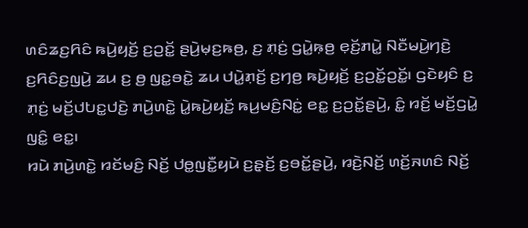ꤛꤢꤨꤘꤢ꤬ꤖꤢꤨ ꤒꤣꤧ꤬ꤟꤢꤩ꤬ ꤢ꤬ꤑꤢꤩ꤭ ꤔꤣꤧ꤬ꤗ꤫ꤢ꤬ꤒꤥ꤬, ꤢ꤬ ꤊ꤫ꤢꤦ꤬ ꤞꤣꤧ꤭ꤒ꤫ꤥ꤬ ꤕ꤫ꤢꤩ꤬ꤊꤣꤧ꤭ ꤡꤢꤪꤗꤣꤧ꤬ꤚꤢꤧ꤬ ꤢ꤬ꤖꤢꤨꤢ꤬ꤜꤣꤧ꤬ ꤘꤣ ꤢ꤬ ꤥ꤬ ꤜꤢ꤭ꤋꤢꤧ꤭ ꤘꤣ ꤓꤣꤧ꤭ꤊ꤫ꤢꤩ꤬ ꤢ꤬ꤚꤥ꤬ ꤒꤣꤧ꤬ꤟꤢꤩ꤬ ꤢ꤬ꤑꤢꤩ꤭ꤑꤢꤩ꤭꤯ ꤞꤢꤧꤟꤢꤨ ꤢ꤬ ꤊ꤫ꤢꤦ꤬ ꤗꤢꤩ꤬ꤓꤝꤢ꤭ꤓꤢꤧ꤬ ꤊꤣꤧ꤬ꤛꤢꤧ꤭ ꤣꤧ꤭ꤒꤣꤧ꤬ꤟꤢꤩ꤬ ꤒꤣ꤬ꤗꤢꤨ꤬ꤡꤢꤦ꤭ ꤕꤢ꤭ ꤢ꤬ꤑꤢꤩ꤭ꤔꤣꤧ꤬, ꤢꤨ꤭ ꤙꤢꤩ꤬ ꤗꤢꤩ꤬ꤞꤣꤧ꤭ ꤜꤢꤨ꤭ ꤕꤢ꤭꤯
ꤙꤣꤧ ꤊꤣꤧ꤬ꤛꤢꤧ꤭ ꤙꤢꤩꤗꤢꤨ꤬ ꤡꤢꤩ꤬ ꤓꤥ꤭ꤜꤢꤪ꤭ꤟꤣꤧ ꤢ꤬ꤔ꤫ꤢꤩ꤬ ꤢ꤬ꤋꤢꤩ꤭ꤔꤣꤧ꤬, ꤙꤢꤧ꤬ꤡꤢꤩ꤬ ꤛꤢꤩ꤬ꤏꤛꤢꤨ ꤡꤢꤩ꤬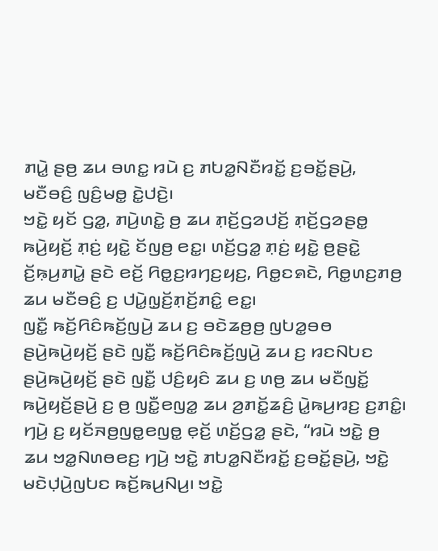ꤊꤣꤧ꤭ ꤔꤥ꤬ ꤘꤣ ꤋꤛꤢ꤭ ꤙꤣꤧ ꤢ꤬ ꤊꤝꤤ꤭ꤡꤢꤪꤙꤢꤩ꤭ ꤢ꤬ꤋꤢꤩ꤭ꤔꤣꤧ꤬, ꤗꤢꤪꤋꤢꤨ꤬ ꤜꤢꤨ꤬ꤗꤥ꤭ ꤢꤧ꤭ꤓꤢꤧ꤬꤯
ꤠꤢꤧ꤭ ꤟꤢꤩ ꤞꤤ꤭, ꤊꤣꤧ꤬ꤛꤢꤧ꤭ ꤥ꤬ ꤘꤣ ꤊ꤫ꤢꤩ꤬ꤞꤤꤓꤢꤩ꤬ ꤊ꤫ꤢꤩ꤬ꤞꤤꤔꤥ꤭ ꤒꤣꤧ꤬ꤟꤢꤩ꤬ ꤊ꤫ꤢꤦ꤬ ꤟꤢꤧ꤭ ꤢꤩꤜꤥ꤬ ꤕꤢ꤭꤯ ꤛꤢꤩ꤬ꤞꤤ꤭ ꤊ꤫ꤢꤦ꤬ ꤟꤢꤧ꤭ ꤥ꤬ꤔꤢꤧ꤭ ꤢꤩ꤬ꤒ꤫ꤣ꤬ꤊꤣꤧ꤭ ꤔꤢꤧ ꤕꤢꤩ꤬ ꤖꤥ꤭ꤢ꤬ꤙꤚꤢ꤬ꤟꤢ꤬, ꤖꤥ꤭ꤢꤎꤢꤧ, ꤖꤥ꤭ꤛꤢ꤬ꤊꤥ꤬ ꤘꤣ ꤗꤢꤪꤋꤢꤨ꤬ ꤢ꤬ ꤓꤣꤧ꤭ꤜ꤫ꤢꤩ꤬ꤊ꤫ꤢꤩ꤬ꤊꤢꤨ꤭ ꤕꤢ꤭꤯
ꤜꤢꤪ꤭ ꤒꤢꤩ꤬ꤖꤢꤨꤒꤢꤩ꤬ꤜꤣꤧ꤬ ꤘꤣ ꤢ꤬ ꤋꤢꤧꤘꤥ꤬ꤥ꤬ ꤜꤝꤤ꤭ꤋꤥ ꤔꤣꤧ꤬ꤒꤣꤧ꤬ꤟꤢꤩ꤬ ꤔꤢꤧ ꤜꤢꤪ꤭ ꤒꤢꤩ꤬ꤖꤢꤨꤒꤢꤩ꤬ꤜꤣꤧ꤬ ꤘꤣ ꤢ꤬ ꤙꤢꤡꤝꤢ ꤔꤣꤧ꤬ꤒꤣꤧ꤬ꤟꤢꤩ꤬ ꤔꤢꤧ ꤜꤢꤪ꤭ ꤓꤢꤨ꤬ꤟꤢꤨ ꤘꤣ ꤢ꤬ ꤛꤥ꤬ ꤘꤣ ꤗꤢꤪꤜꤢꤩ꤭ ꤒꤣꤧ꤬ꤟꤢꤩ꤬ꤔꤣꤧ꤬ ꤢ꤬ ꤥ꤬ ꤜꤢꤪ꤭ꤕꤜꤤ꤭ ꤘꤣ ꤤ꤬ꤊꤢꤩ꤭ꤘꤢꤨ꤬ ꤣꤧ꤭ꤒꤣ꤬ꤙꤢ꤬ ꤢ꤬ꤊꤢꤨ꤭꤯
ꤚꤣꤧ꤬ ꤢ꤬ ꤟꤢꤩꤏꤥ꤬ꤜꤥ꤭ꤕꤜꤥ꤭ ꤕ꤫ꤢꤩ꤬ ꤛꤢꤩ꤬ꤞꤤ꤭ ꤔꤢꤧ, “ꤙꤣꤧ ꤠꤢꤧ꤭ ꤥ꤬ ꤘꤣ ꤠꤤ꤭ꤡꤛꤥꤕꤢ꤬ ꤚꤣꤧ꤬ ꤠꤢꤧ꤭ ꤊꤝꤤ꤭ꤡꤢꤪꤙꤢꤩ꤭ ꤢ꤬ꤋꤢꤩ꤭ꤔꤣꤧ꤬, ꤠꤢꤧ꤭ ꤗꤢꤧꤓ꤫ꤣꤧ꤬ꤜꤝꤢ ꤒꤢꤩ꤬ꤒꤣ꤬ꤡꤣ꤬꤯ ꤠꤢꤧ꤭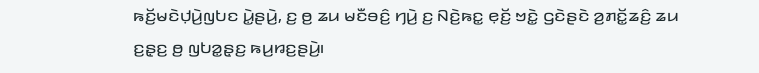ꤒꤢꤩ꤬ꤗꤢꤧꤓ꤫ꤣꤧ꤬ꤜꤝꤢ ꤣꤧ꤭ꤔꤣꤧ꤬, ꤢ꤬ ꤥ꤬ ꤘꤣ ꤗꤢꤪꤋꤢꤨ꤬ ꤚꤣꤧ꤬ ꤢ꤬ ꤡꤢꤧ꤬ꤒꤢ꤭ ꤕ꤫ꤢꤩ꤬ ꤠꤢꤧ꤭ ꤞꤢꤧꤔꤢꤧ ꤤ꤬ꤊꤢꤩ꤭ꤘꤢꤨ꤬ ꤘꤣ ꤢ꤬ꤔ꤫ꤢ꤬ ꤥ꤬ ꤜꤝꤤ꤭ꤔ꤫ꤢ꤬ ꤒꤣ꤬ꤙꤢ꤬ꤔꤣꤧ꤬꤯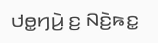ꤓꤥ꤭ꤚꤣꤧ꤬ ꤢ꤬ ꤡꤢꤧ꤬ꤒꤢ꤭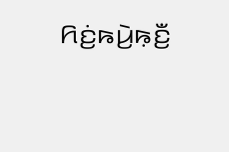ꤖꤢꤦ꤬ꤒꤣꤧ꤬ꤒ꤫ꤢꤪ꤬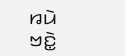ꤙꤣꤧ ꤠꤢꤧ꤭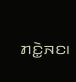ꤊꤢꤧ꤭ꤏꤢ꤯